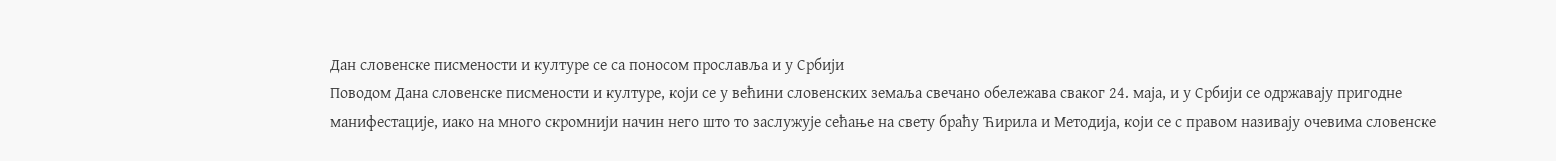Дан словенске писмености и културе се са поносом прославља и у Србији
Поводом Дана словенске писмености и културе, који се у већини словенских земаља свечано обележава сваког 24. маја, и у Србији се одржавају пригодне манифестације, иако на много скромнији начин него што то заслужује сећање на свету браћу Ћирила и Методија, који се с правом називају очевима словенске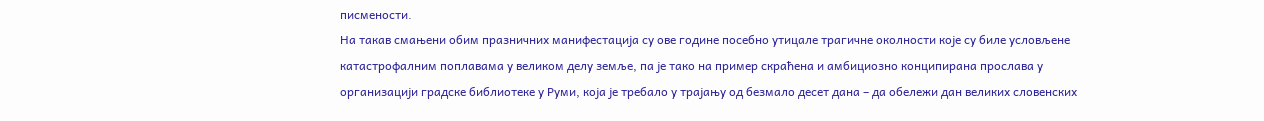писмености.
На такав смањени обим празничних манифестација су ове године посебно утицале трагичне околности које су биле условљене катастрофалним поплавама у великом делу земље, па је тако на пример скраћена и амбициозно конципирана прослава у организацији градске библиотеке у Руми, која је требало у трајању од безмало десет дана – да обележи дан великих словенских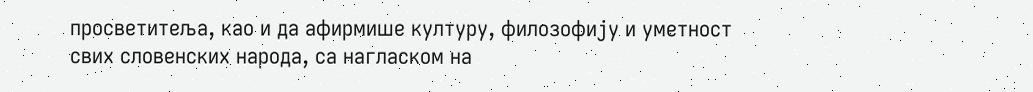просветитеља, као и да афирмише културу, филозофију и уметност свих словенских народа, са нагласком на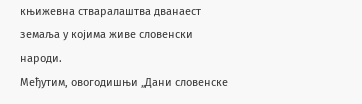књижевна стваралаштва дванаест земаља у којима живе словенски народи.
Међутим, овогодишњи „Дани словенске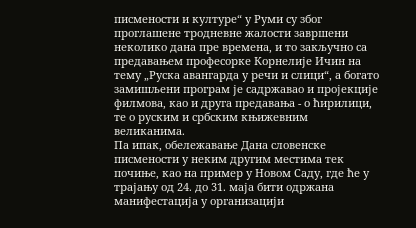писмености и културе“ у Руми су због проглашене тродневне жалости завршени неколико дана пре времена, и то закључно са предавањем професорке Корнелије Ичин на тему „Руска авангарда у речи и слици“, а богато замишљени програм је садржавао и пројекције филмова, као и друга предавања - о ћирилици, те о руским и србским књижевним великанима.
Па ипак, обележавање Дана словенске писмености у неким другим местима тек почиње, као на пример у Новом Саду, где ће у трајању од 24. до 31. маја бити одржана манифестација у организацији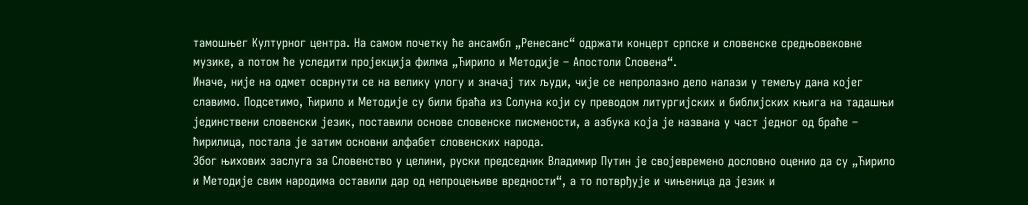тамошњег Културног центра. На самом почетку ће ансамбл „Ренесанс“ одржати концерт српске и словенске средњовековне музике, а потом ће уследити пројекција филма „Ћирило и Методије – Апостоли Словена“.
Иначе, није на одмет осврнути се на велику улогу и значај тих људи, чије се непролазно дело налази у темељу дана којег славимо. Подсетимо, Ћирило и Методије су били браћа из Солуна који су преводом литургијских и библијских књига на тадашњи јединствени словенски језик, поставили основе словенске писмености, а азбука која је названа у част једног од браће – ћирилица, постала је затим основни алфабет словенских народа.
Због њихових заслуга за Словенство у целини, руски председник Владимир Путин је својевремено дословно оценио да су „Ћирило и Методије свим народима оставили дар од непроцењиве вредности“, а то потврђује и чињеница да језик и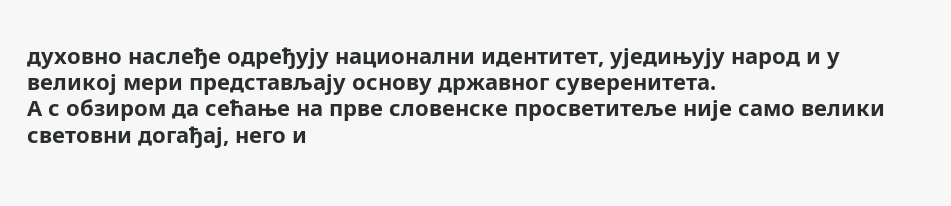духовно наслеђе одређују национални идентитет, уједињују народ и у великој мери представљају основу државног суверенитета.
А с обзиром да сећање на прве словенске просветитеље није само велики световни догађај, него и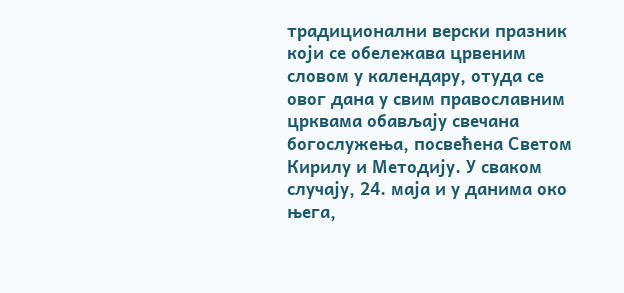традиционални верски празник који се обележава црвеним словом у календару, отуда се овог дана у свим православним црквама обављају свечана богослужења, посвећена Светом Кирилу и Методију. У сваком случају, 24. маја и у данима око њега,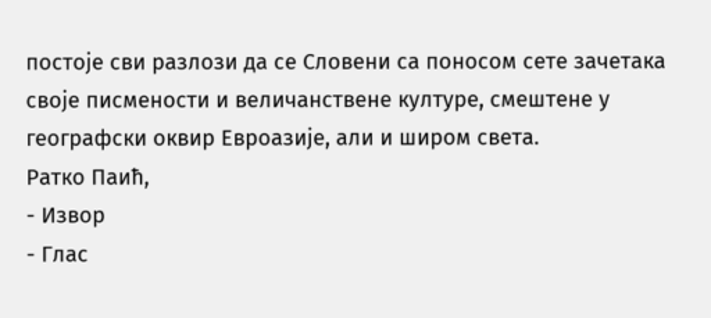постоје сви разлози да се Словени са поносом сете зачетака своје писмености и величанствене културе, смештене у географски оквир Евроазије, али и широм света.
Ратко Паић,
- Извор
- Глас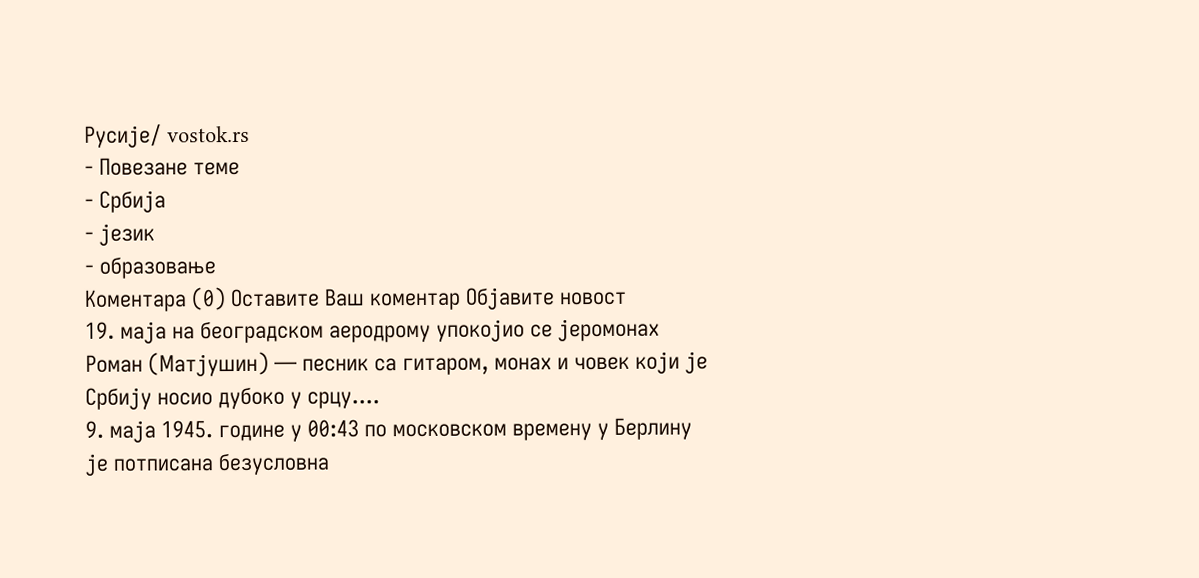Русије/ vostok.rs
- Повезане теме
- Србија
- језик
- образовање
Коментара (0) Оставите Ваш коментар Објавите новост
19. маја на београдском аеродрому упокојио се јеромонах Роман (Матјушин) — песник са гитаром, монах и човек који је Србију носио дубоко у срцу....
9. маја 1945. године у 00:43 по московском времену у Берлину је потписана безусловна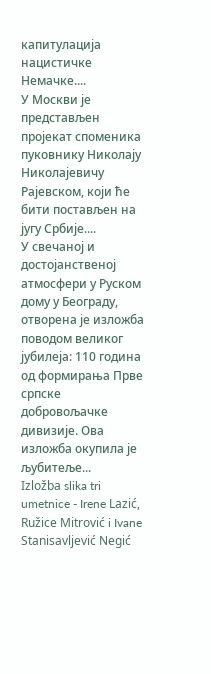капитулација нацистичке Немачке....
У Москви је представљен пројекат споменика пуковнику Николају Николајевичу Рајевском, који ће бити постављен на југу Србије....
У свечаној и достојанственој атмосфери у Руском дому у Београду, отворена је изложба поводом великог јубилеја: 110 година од формирања Прве српске добровољачке дивизије. Ова изложба окупила је љубитеље...
Izložba slika tri umetnice - Irene Lazić, Ružice Mitrović i Ivane Stanisavljević Negić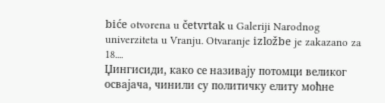biće otvorena u četvrtak u Galeriji Narodnog univerziteta u Vranju. Otvaranje izložbe je zakazano za 18....
Џингисиди, како се називају потомци великог освајача, чинили су политичку елиту моћне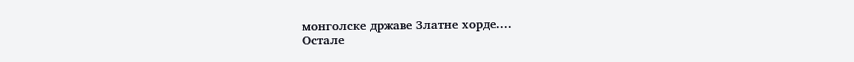монголске државе Златне хорде....
Остале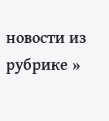новости из рубрике »